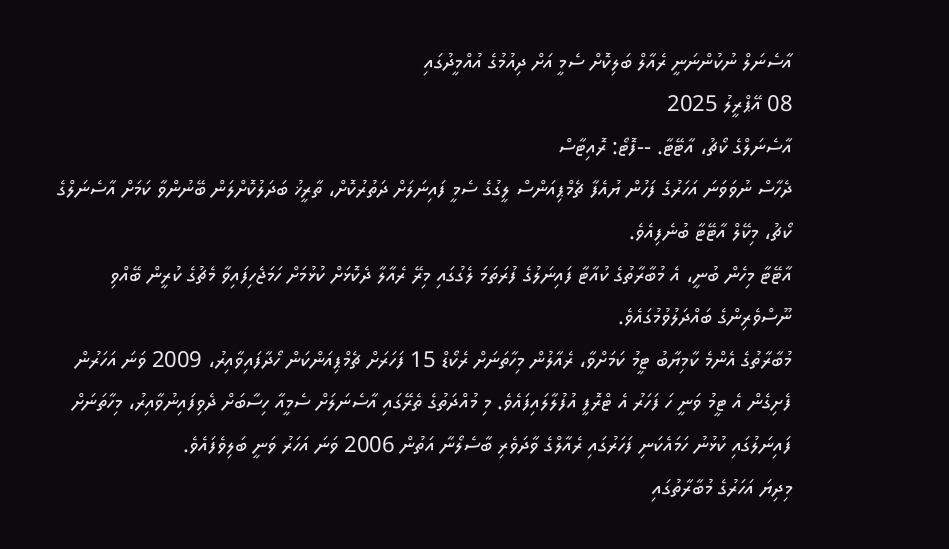އާސެނަލް ނުކުންނަނީ ރެއާލް ބަލިކޮށް ސެމީ އަށް ދިއުމުގެ އުއްމީދުގައި
08 އޭޕްރީލު 2025
އާސެނަލްގެ ކޯޗު، އާޓޭޓާ. --ފޮޓޯ: ރޮއިޓާސް
ދެހާސް ނުވަވަނަ އަހަރުގެ ފަހުން ޔުއެފާ ޗެމްޕިއަންސް ލީގުގެ ސެމީ ފައިނަލަށް ދަތުރުކޮށް، ތާރީޚު ބަދަލުކޮށްލަން ބޭނުންވާ ކަމަށް އާސެނަލްގެ ކޯޗު، މިކޭލް އާޓޭޓާ ބުނެފިއެވެ.
އާޓޭޓާ މިހެން ބުނީ، އެ މުބާރާތުގެ ކުއާޓާ ފައިނަލުގެ ފުރަތަމަ ލެގުގައި މިރޭ ރެއާލާ ދެކޮޅަށް ކުޅުމަށް ހަމަޖެހިފައިވާ މެޗުގެ ކުރީން ބޭއްވި ނޫސްވެރިންގެ ބައްދަލުވުމުގައެވެ.
މުބާރާތުގެ އެންމެ ކާމިޔާބު ޓީމު ކަމަށްވާ، ރެއާލުން މިހާތަނަށް ރެކޯޑް 15 ފަހަރަށް ޗެމްޕިއަންކަން ހޯދާފައިވާއިރު، 2009 ވަނަ އަހަރުން ފެށިގެން އެ ޓީމު ވަނީ ހަ ފަހަރު އެ ޓްރޮފީ އުފުލާލައިފައެވެ. މި މުއްދަތުގެ ތެރޭގައި އާސެނަލަށް ސެމީއާ ހިސާބަށް ދެވިފައިނުވާއިރު، މިހާތަނަށް ފައިނަލުގައި ކުޅުނު ހަމައެކަނި ފަހަރުގައި ރެއާލްގެ ވާދަވެރި ބާސެލޯނާ އަތުން 2006 ވަނަ އަހަރު ވަނީ ބަލިވެފައެވެ.
މިދިޔަ އަހަރުގެ މުބާރާތުގައި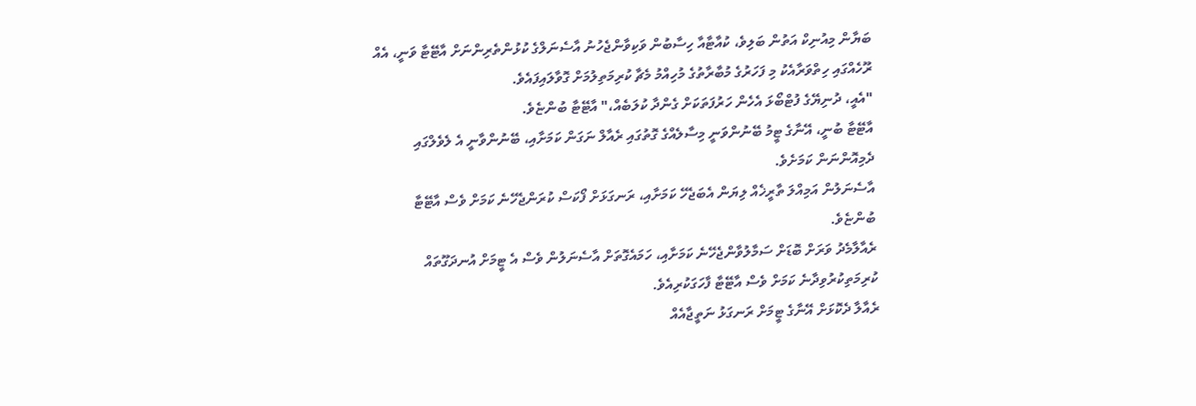ބަޔާން މިއުނިކް އަތުން ބަލިވެ، ކުއާޓާއާ ހިސާބުން ވަކިވާންޖެހުނު އާސެނަލްގެ ކުޅުންތެރިންނަށް އާޓޭޓާ ވަނީ، އެއް ރޫހެއްގައި ހިތްވަރާއެކު މި ފަހަރުގެ މުބާރާތުގެ މުހިއްމު މެޗާ ކުރިމަތިލުމަށް ގޮވާލައިފައެވެ.
"އެއީ، ދުނިޔޭގެ ފުޓްބޯޅަ އެހެން ހަރުފަތަކަށް ގެންދާ ކުލަބެއް،" އާޓޭޓާ ބުންޏެވެ.
އާޓޭޓާ ބުނީ، އޭނާގެ ޓީމު ބޭނުންވަނީ މިސާލެއްގެ ގޮތުގައި ރެއާލް ނަގަން ކަމަށާއި، ބޭނުންވާނީ އެ ލެވެލްގައި ދެމިއޮންނަން ކަމަށެވެ.
އާސެނަލުން އަމިއްލަ ތާރީޚެއް ލިޔަން އެބަޖެހޭ ކަމަށާއި، ރަނގަޅަށް ފޯކަސް ކުރަންޖެހޭނެ ކަމަށް ވެސް އާޓޭޓާ ބުންޏެވެ.
ރެއާލާމެދު ވަރަށް ބޮޑަށް ސަމާލުވާންޖެހޭނެ ކަމަށާއި، ހަމައެގޮތަށް އާސެނަލުން ވެސް އެ ޓީމަށް އުނދަގޫތައް ކުރިމަތިކުރުވިދާނެ ކަމަށް ވެސް އާޓޭޓާ ފާހަގަކުރިއެވެ.
ރެއާލާ ދެކޮޅަށް އޭނާގެ ޓީމަށް ރަނގަޅު ނަތީޖާއެއް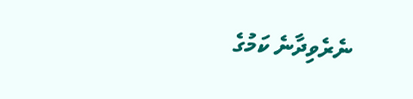ނެރެވިދާނެ ކަމުގެ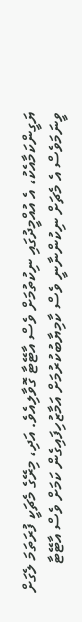ޔަގީންކަމާއެކު، އެ އުއްމީދުގައި ނިކުތުމަށް ވެސް އާޓޭޓާ ގޮވާލިއެވެ. އަދި، މިރޭގެ މެޗަކީ ފުރަތަމަ ލެގަށް ވީނަމަވެސް އެ މެޗަށް ނިކުންނާނީ ވެސް ކާމިޔާބުކުރުމަށް އަމާޒުހިފައިގެން ކަމަށް ވެސް އާޓޭޓާ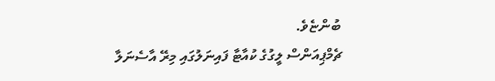ބުންޏެވެ.
ޗެމްޕިއަންސް ލީގުގެ ކުއާޓާ ފައިނަލުގައި މިރޭ އާސެނަލާ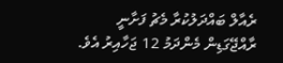ރެއާލް ބައްދަލުކުރާ މެޗު ފަށާނީ ރާއްޖޭގަޑިން މެންދަމު 12 ޖަހާއިރު އެވެ.